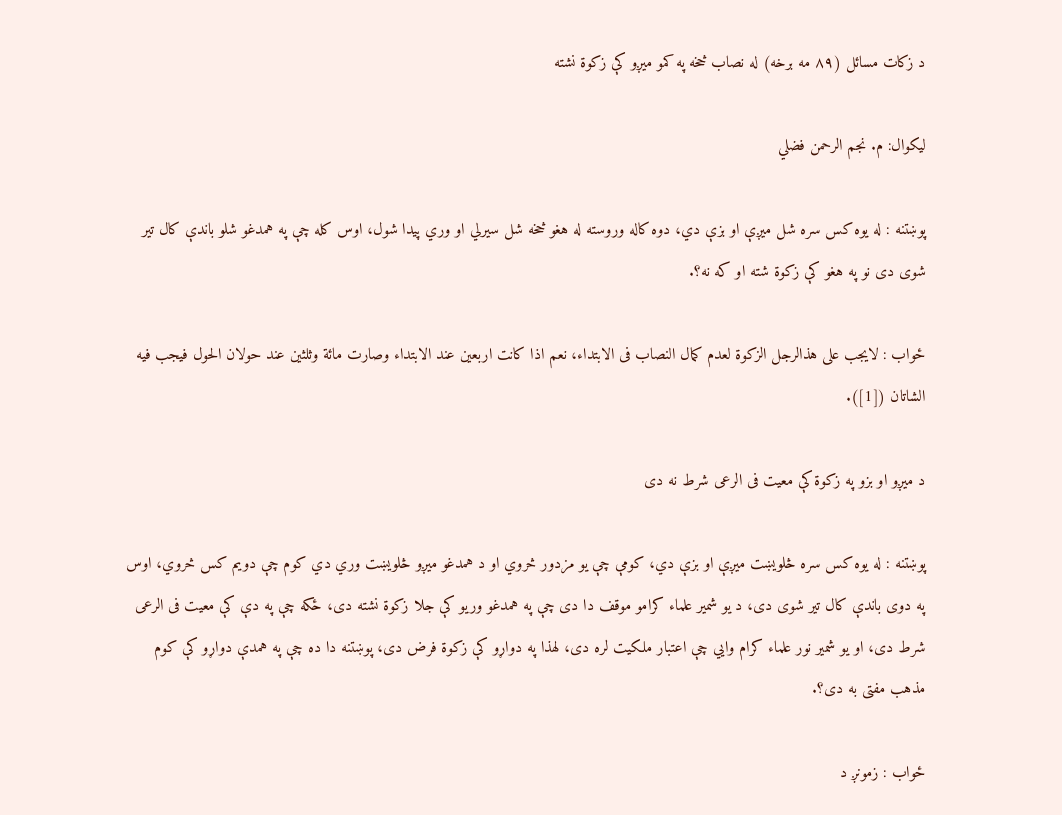د زکات مسائل (۸۹ مه برخه) له نصاب څخه په کمو ميږو کې زکوة نشته

ليکوال: م. نجم الرحمن فضلي

پوښتنه : له يوه کس سره شل ميږې او بزې دي، دوه کاله وروسته له هغو څخه شل سيرلي او وري پيدا شول، اوس کله چې په همدغو شلو باندې کال تير شوی دی نو په هغو کې زکوة شته او که نه؟.

ځواب : لايجب علی هذالرجل الزکوة لعدم کمال النصاب فی الابتداء، نعم اذا کانت اربعين عند الابتداء وصارت مائة وثلثين عند حولان الحول فيجب فيه الشاتان ([1]).

د ميږو او بزو په زکوة کې معيت فی الرعی شرط نه دی

پوښتنه : له يوه کس سره څلويښت ميږې او بزې دي، کومې چې يو مزدور څروي او د همدغو ميږو څلويښت وري دي کوم چې دويم کس څروي، اوس په دوی باندې کال تير شوی دی، د يو شمير علماء کرامو موقف دا دی چې په همدغو وريو کې جلا زکوة نشته دی، ځکه چې په دې کې معيت فی الرعی شرط دی، او يو شمير نور علماء کرام وايي چې اعتبار ملکيت لره دی، لهذا په دواړو کې زکوة فرض دی، پوښتنه دا ده چې په همدې دواړو کې کوم مذهب مفتی به دی؟.

ځواب : زمونږ د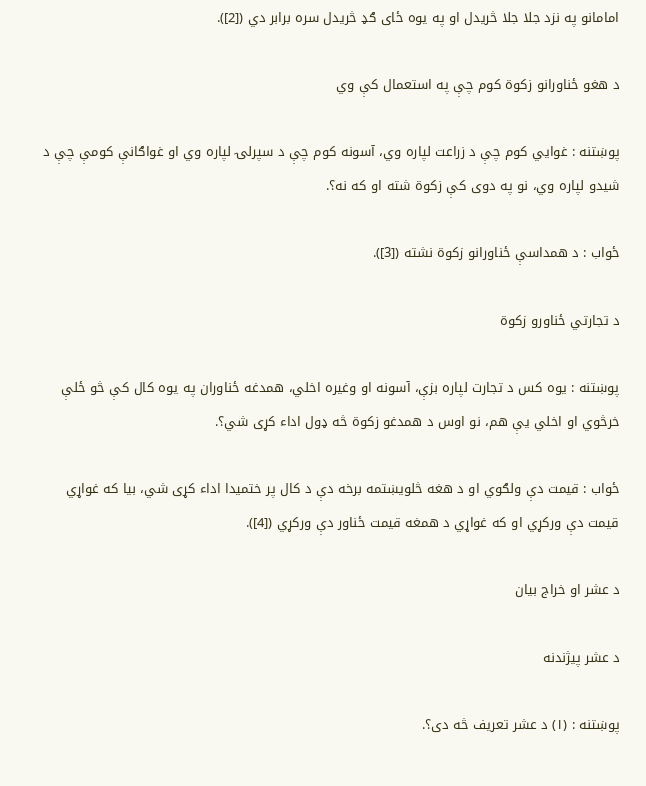امامانو په نزد جلا جلا څريدل او په يوه ځای ګډ څريدل سره برابر دي ([2]).

د هغو ځناورانو زکوة کوم چې په استعمال کې وي

پوښتنه : غوايي کوم چې د زراعت لپاره وي، آسونه کوم چې د سپرلۍ لپاره وي او غواګانې کومې چې د شيدو لپاره وي، نو په دوی کې زکوة شته او که نه؟.

ځواب : د همداسې ځناورانو زکوة نشته ([3]).

د تجارتي ځناورو زکوة

پوښتنه : يوه کس د تجارت لپاره بزې، آسونه او وغيره اخلي، همدغه ځناوران په يوه کال کې څو ځلې خرڅوي او اخلي يې هم، نو اوس د همدغو زکوة څه ډول اداء کړی شي؟.

ځواب : قيمت دې ولګوي او د هغه څلويښتمه برخه دې د کال پر ختميدا اداء کړی شي، بيا که غواړي قيمت دې ورکړي او که غواړي د همغه قيمت ځناور دې ورکړي ([4]).

د عشر او خراج بيان

د عشر پيژندنه

پوښتنه : (۱) د عشر تعريف څه دی؟.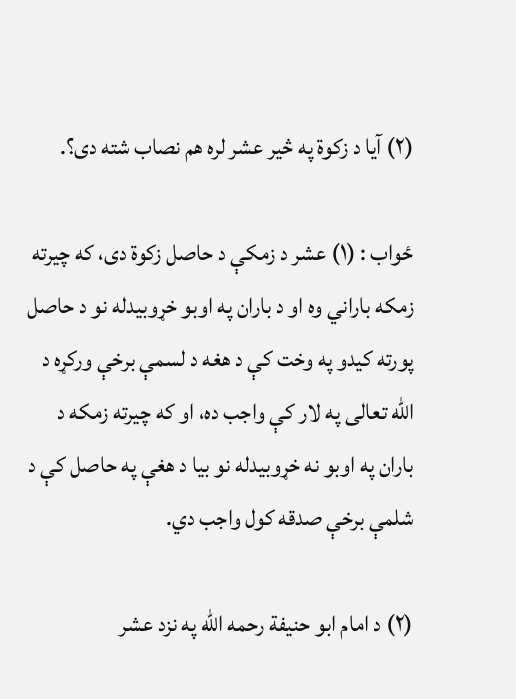(۲) آيا د زکوة په څير عشر لره هم نصاب شته دی؟.

ځواب : (۱) عشر د زمکې د حاصل زکوة دی، که چيرته زمکه باراني وه او د باران په اوبو خړوبيدله نو د حاصل پورته کيدو په وخت کې د هغه د لسمې برخې ورکړه د الله تعالی په لار کې واجب ده، او که چيرته زمکه د باران په اوبو نه خړوبيدله نو بيا د هغې په حاصل کې د شلمې برخې صدقه کول واجب دي.

(۲) د امام ابو حنيفة رحمه الله په نزد عشر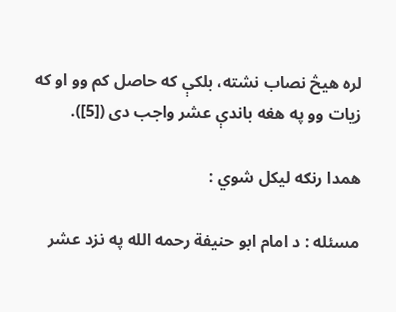لره هيڅ نصاب نشته، بلکې که حاصل کم وو او که زيات وو په هغه باندې عشر واجب دی ([5]).

همدا رنګه ليکل شوي :

مسئله : د امام ابو حنيفة رحمه الله په نزد عشر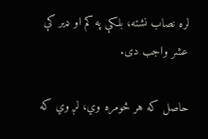لره نصاب نشته، بلکې په کم او ډير کې عشر واجب دی.

حاصل که هر څومره وي، لږ وي که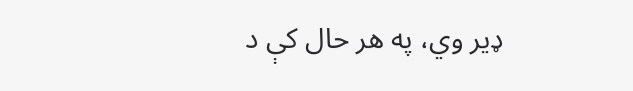ډير وي، په هر حال کې د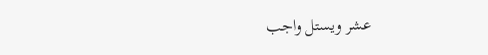عشر ويستل واجب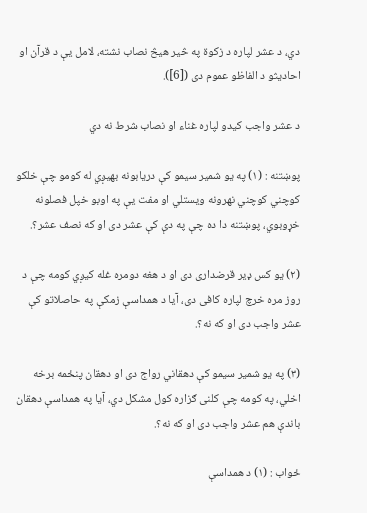دي، د عشر لپاره د زکوة په څير هيڅ نصاب نشته، لامل يې د قرآن او احاديثو د الفاظو عموم دی ([6]).

د عشر واجب کيدو لپاره غناء او نصاب شرط نه دي

پوښتنه : (۱) په يو شمير سيمو کې دريابونه بهيږي له کومو چې خلکو کوچني کوچني نهرونه ويستلي او مفت يې په اوبو خپل فصلونه خړوبوي، پوښتنه دا ده چې په دې کې عشر دی او که نصف عشر؟.

(۲) يو کس ډير قرضداری دی او د هغه دومره غله کيږي کومه چې د روز مره خرچ لپاره کافی دی، آيا د همداسې زمکې په حاصلاتو کې عشر واجب دی او که نه؟.

(۳) په يو شمير سيمو کې دهقاني رواج دی او دهقان پنځمه برخه اخلي، په کومه چې کلنی ګزاره کول مشکل دي، آيا په همداسې دهقان باندې هم عشر واجب دی او که نه؟.

ځواب : (۱) د همداسې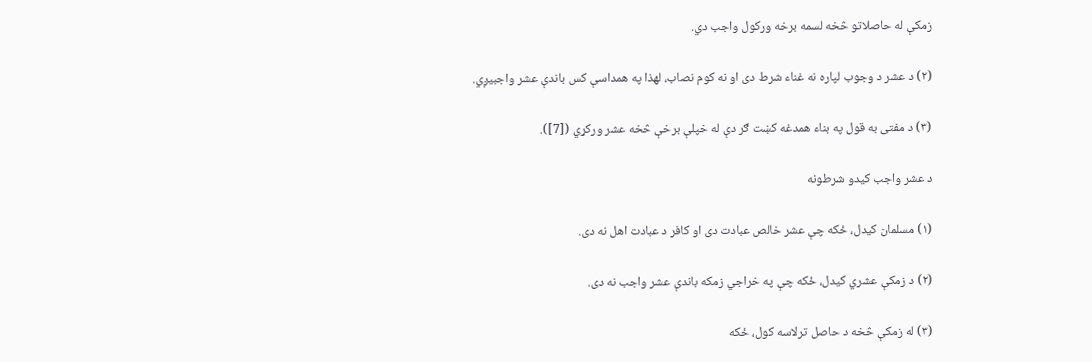زمکې له حاصلاتو څخه لسمه برخه ورکول واجب دي.

(۲) د عشر د وجوب لپاره نه غناء شرط دی او نه کوم نصاب، لهذا په همداسې کس باندې عشر واجبيږي.

(۳) د مفتی به قول په بناء همدغه کښت ګر دې له خپلې برخې څخه عشر ورکړي ([7]).

د عشر واجب کيدو شرطونه

(۱) مسلمان کيدل، ځکه چې عشر خالص عبادت دی او کافر د عبادت اهل نه دی.

(۲) د زمکې عشري کيدل، ځکه چې په خراجي زمکه باندې عشر واجب نه دی.

(۳) له زمکې څخه د حاصل ترلاسه کول، ځکه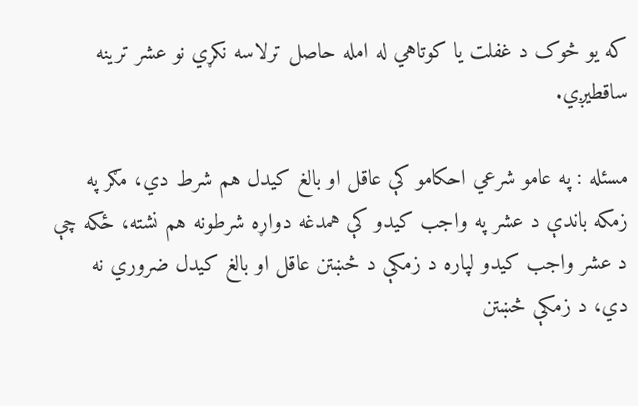که يو څوک د غفلت يا کوتاهي له امله حاصل ترلاسه نکړي نو عشر ترينه ساقطيږي.

مسئله : په عامو شرعي احکامو کې عاقل او بالغ کيدل هم شرط دي، مګر په زمکه باندې د عشر په واجب کيدو کې همدغه دواړه شرطونه هم نشته، ځکه چې د عشر واجب کيدو لپاره د زمکې د څښتن عاقل او بالغ کيدل ضروري نه دي، د زمکې څښتن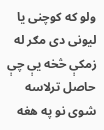ولو که کوچنی يا ليونی دی مګر له زمکې څخه يې چې حاصل ترلاسه شوی نو په هغه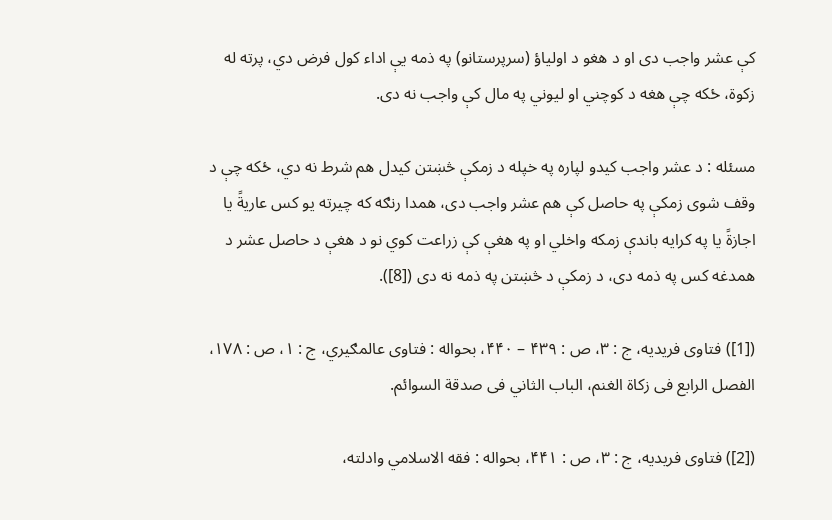کې عشر واجب دی او د هغو د اولياؤ (سرپرستانو) په ذمه يې اداء کول فرض دي، پرته له زکوة، ځکه چې هغه د کوچني او ليوني په مال کې واجب نه دی.

مسئله : د عشر واجب کيدو لپاره په خپله د زمکې څښتن کيدل هم شرط نه دي، ځکه چې د وقف شوی زمکې په حاصل کې هم عشر واجب دی، همدا رنګه که چيرته يو کس عاريةً يا اجازةً يا په کرايه باندې زمکه واخلي او په هغې کې زراعت کوي نو د هغې د حاصل عشر د همدغه کس په ذمه دی، د زمکې د څښتن په ذمه نه دی ([8]).

([1]) فتاوی فريديه، ج : ۳، ص : ۴۳۹ – ۴۴۰، بحواله : فتاوی عالمګيري، ج : ۱، ص : ۱۷۸، الفصل الرابع فی زکاة الغنم، الباب الثاني فی صدقة السوائم.

([2]) فتاوی فريديه، ج : ۳، ص : ۴۴۱، بحواله : فقه الاسلامي وادلته،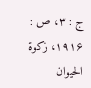ج : ۳، ص : ۱۹۱۶، زکوة الحيوان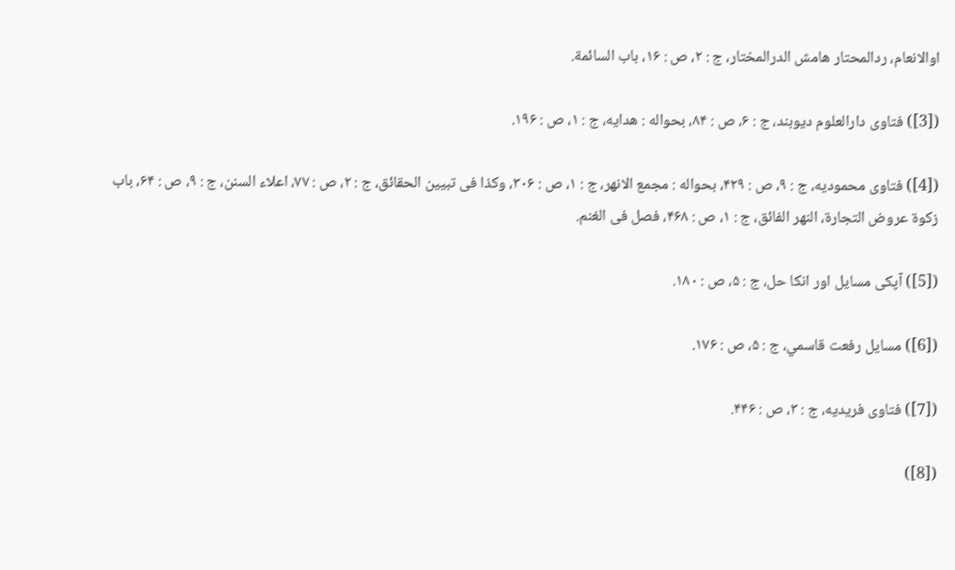اوالانعام، ردالمحتار هامش الدرالمختار، ج : ۲، ص : ۱۶، باب السائمة.

([3]) فتاوی دارالعلوم ديوبند، ج : ۶، ص : ۸۴، بحواله : هدايه، ج : ۱، ص : ۱۹۶.

([4]) فتاوی محموديه، ج : ۹، ص : ۴۲۹، بحواله : مجمع الانهر، ج : ۱، ص : ۳۰۶، وکذا فی تبيين الحقائق، ج : ۲، ص : ۷۷، اعلاء السنن، ج : ۹، ص : ۶۴، باب زکوة عروض التجارة، النهر الفائق، ج : ۱، ص : ۴۶۸، فصل فی الغنم.

([5]) آپکی مسايل اور انکا حل، ج : ۵، ص : ۱۸۰.

([6]) مسايل رفعت قاسمي، ج : ۵، ص : ۱۷۶.

([7]) فتاوی فريديه، ج : ۳، ص : ۴۴۶.

([8])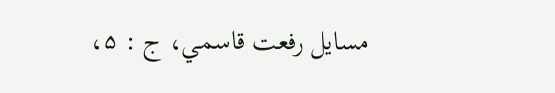مسايل رفعت قاسمي، ج : ۵،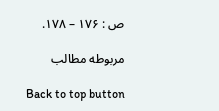ص : ۱۷۶ – ۱۷۸.

مربوطه مطالب

Back to top button